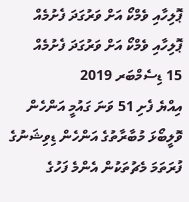ޕޮލިހާއި ވެމްކޯ އަށް ވަރުގަދަ ފެށުމެއް
ޕޮލިހާއި ވެމްކޯ އަށް ވަރުގަދަ ފެށުމެއް
15 ޑިސެމްބަރ 2019
އިއްޔެ ފެށި 51 ވަނަ ގައުމީ އަންހެން ވޮލީބޯޅަ މުބާރާތުގެ އަންހެން ޑިވިޝަނުގެ ފުރަތަމަ މެޗުތަކުން އެންމެ ފަހުގެ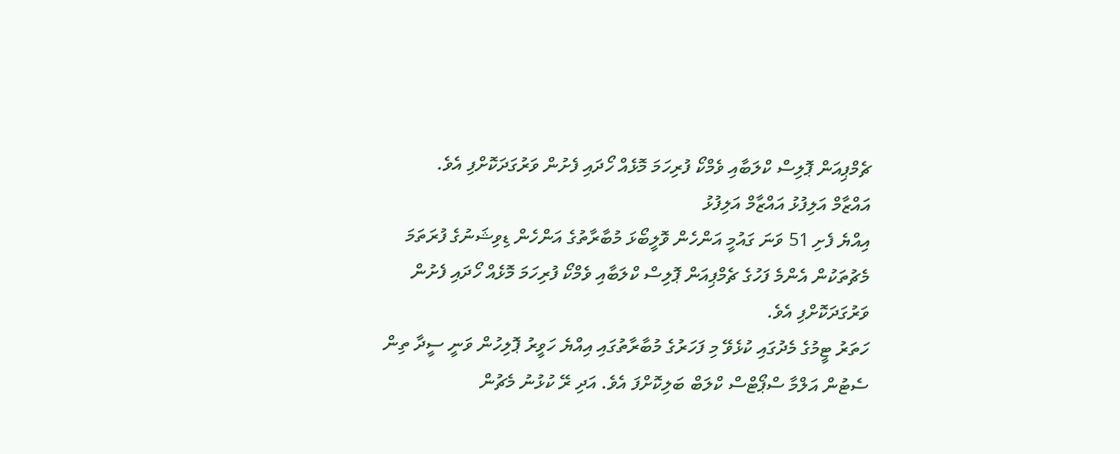ޗެމްޕިއަން ޕޮލިސް ކްލަބާއި ވެމްކޯ ފުރިހަމަ މޮޅެއް ހޯދައި ފެށުން ވަރުގަދަކޮށްފި އެވެ.
އައްޒާމް އަލިފުޅު އައްޒާމް އަލިފުޅު
އިއްޔެ ފެށި 51 ވަނަ ގައުމީ އަންހެން ވޮލީބޯޅަ މުބާރާތުގެ އަންހެން ޑިވިޝަނުގެ ފުރަތަމަ މެޗުތަކުން އެންމެ ފަހުގެ ޗެމްޕިއަން ޕޮލިސް ކްލަބާއި ވެމްކޯ ފުރިހަމަ މޮޅެއް ހޯދައި ފެށުން ވަރުގަދަކޮށްފި އެވެ.
ހަތަރު ޓީމުގެ މެދުގައި ކުޅެވޭ މި ފަހަރުގެ މުބާރާތުގައި އިއްޔެ ހަވީރު ޕޮލިހުން ވަނީ ސީދާ ތިން ސެޓުން އަލްމާ ސްޕޯޓްސް ކްލަބް ބަލިކޮށްފަ އެވެ. އަދި ރޭ ކުޅުނު މެޗުން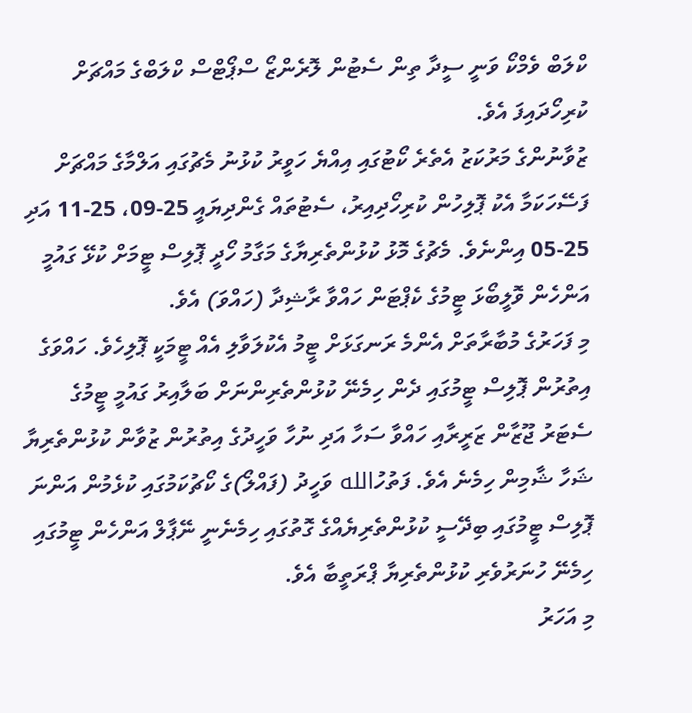ކްލަބް ވެމްކޯ ވަނީ ސީދާ ތިން ސެޓުން ލޮރެންޒޯ ސްޕޯޓްސް ކްލަބްގެ މައްޗަށް ކުރިހޯދައިފަ އެވެ.
ޒުވާނުންގެ މަރުކަޒު އެތެރެ ކޯޓުގައި އިއްޔެ ހަވީރު ކުޅުނު މެޗުގައި އަލްމާގެ މައްޗަށް ފަސޭހަކަމާ އެކު ޕޮލިހުން ކުރިހޯދިއިރު، ސެޓުތައް ގެންދިޔައީ 25-09، 25-11 އަދި 25-05 އިންނެވެ. މެޗުގެ މޮޅު ކުޅުންތެރިޔާގެ މަގާމު ހޯދީ ޕޮލިސް ޓީމަށް ކުޅޭ ގައުމީ އަންހެން ވޮލީބޯޅަ ޓީމުގެ ކެޕްޓަން ހައްވާ ރާޝިދާ (ހައްވަ) އެވެ.
މި ފަހަރުގެ މުބާރާތަށް އެންމެ ރަނގަޅަށް ޓީމު އެކުލަވާލި އެއް ޓީމަކީ ޕޮލިހެވެ. ހައްވަގެ އިތުރުން ޕޮލިސް ޓީމުގައި ދެން ހިމެނޭ ކުޅުންތެރިންނަށް ބަލާއިރު ގައުމީ ޓީމުގެ ސެޓަރު ޖޫޒާން ޒަރީރާއި ހައްވާ ސަހާ އަދި ނުހާ ވަހީދުގެ އިތުރުން ޒުވާން ކުޅުންތެރިޔާ ޝަހާ ޝާމިން ހިމެނެ އެވެ. ފަތުހުالله ވަހީދު (ފައްލޯ)ގެ ކޯޗުކަމުގައި ކުޅެމުން އަންނަ ޕޮލިސް ޓީމުގައި ބިދޭސީ ކުޅުންތެރިޔެއްގެ ގޮތުގައި ހިމެނެނީ ނޭޕާލް އަންހެން ޓީމުގައި ހިމެނޭ ހުނަރުވެރި ކުޅުންތެރިޔާ ޕްރަތީބާ އެވެ.
މި އަހަރު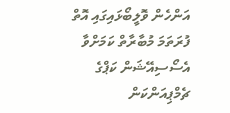އަންހެން ވޮލީބޯޅައިގައި އޮތް ފުރަތަމަ މުބާރާތް ކަމަށްވާ އެސޯސިއޭޝަން ކަޕްގެ ޗެމްޕިއަންކަން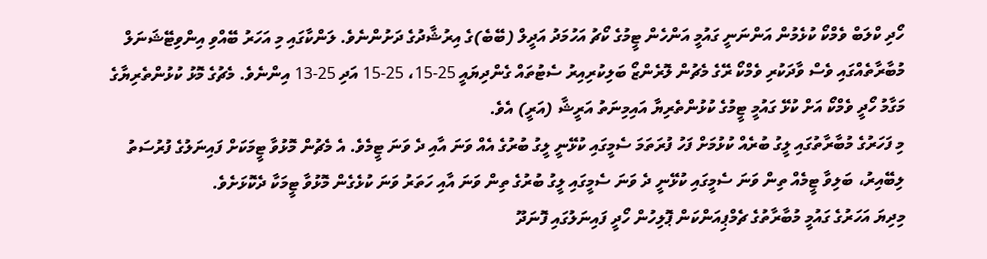ހޯދި ކްލަބް ވެމްކޯ ކުޅެމުން އަންނަނީ ގައުމީ އަންހެން ޓީމުގެ ކޯޗު އަހުމަދު އަދީލް (ބޭބެ)ގެ އިރުޝާދުގެ ދަށުންނެވެ. ލަންކާގައި މި އަހަރު ބޭއްވި އިންވިޓޭޝަނަލް މުބާރާތެއްގައި ވެސް ވާދަކުރި ވެމްކޯ ރޭގެ މެޗުން ލޮރެންޒޯ ބަލިކުރިއިރު ސެޓުތައް ގެންދިޔައީ 25-15، 25-15 އަދި 25-13 އިންނެވެ. މެޗުގެ މޮޅު ކުޅުންތެރިޔާގެ މަގާމު ހޯދީ ވެމްކޯ އަށް ކުޅޭ ގައުމީ ޓީމުގެ ކުޅުންތެރިޔާ އައިމިނަތު އަރީޝާ (އަރީ) އެވެ.
މި ފަހަރުގެ މުބާރާތުގައި ލީގު ބުރެއް ކުޅުމަށް ފަހު ފުރަތަމަ ސެމީގައި ކުޅޭނީ ލީގު ބުރުގެ އެއް ވަނަ އާއި ދެ ވަނަ ޓީމެވެ. އެ މެޗުން މޮޅުވާ ޓީމަކަށް ފައިނަލުގެ ފުރުސަތު ލިބޭއިރު، ބަލިވާ ޓީމެއް ތިން ވަނަ ސެމީގައި ކުޅޭނީ ދެ ވަނަ ސެމީގައި ލީގު ބުރުގެ ތިން ވަނަ އާއި ހަތަރު ވަނަ ކުޅެގެން މޮޅުވާ ޓީމަކާ ދެކޮޅަށެވެ.
މިދިޔަ އަހަރުގެ ގައުމީ މުބާރާތުގެ ޗެމްޕިއަންކަން ޕޮލިހުން ހޯދީ ފައިނަލުގައި ފޮނަދޫ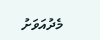މެދުއަވަށު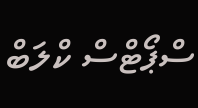ސްޕޯޓްސް ކްލަބް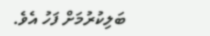ބަލިކުރުމަށް ފަހު އެވެ.